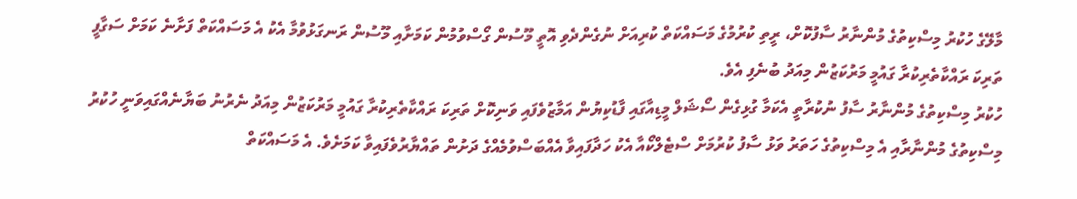މާލޭގެ ހުކުރު މިސްކިތުގެ މުންނާރު ސާފުކޮށް، ރީތި ކުރުމުގެ މަސައްކަތް ކުރިއަށް ނުގެންދެވި އޮތީ މޫސުން ގޯސްވުމުން ކަމަށާއި މޫސުން ރަނގަޅުވުމާ އެކު އެ މަސައްކަތް ފަށާނެ ކަމަށް ސަގާފީ ތަރިކަ ރައްކާތެރިކުރާ ގައުމީ މަރުކަޒުން މިއަދު ބުނެފި އެވެ.
ހުކުރު މިސްކިތުގެ މުންނާރު ސާފު ނުކުރާތީ އެކަމާ ގުޅިގެން ސޯޝަލް މީޑިއާގައި ފާޑުކިޔުން އަމާޒުވެފައި ވަނިކޮށް ތަރިކަ ރައްކާތެރިކުރާ ގައުމީ މަރުކަޒުން މިއަދު ނެރުނު ބަޔާނެއްގައިވަނީ ހުކުރު މިސްކިތުގެ މުންނާރާއި އެ މިސްކިތުގެ ހަތަރު ވަޅު ސާފު ކުރުމަށް ސްޓެލްކޯއާ އެކު ހަދާފައިވާ އެއްބަސްވުމެއްގެ ދަށުން ތައްޔާރުވެފައިވާ ކަމަށެވެ. އެ މަސައްކަތް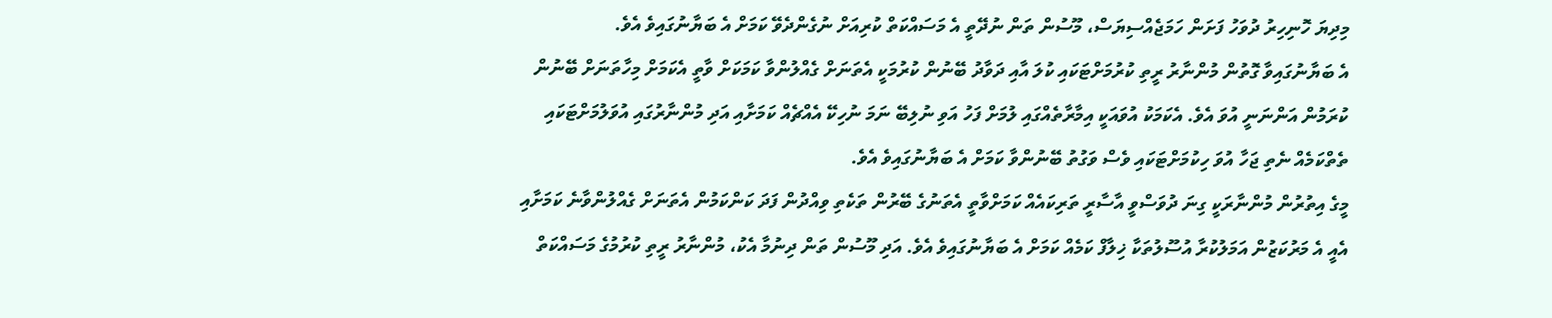މިދިޔަ ހޮނިހިރު ދުވަހު ފަށަން ހަމަޖެއްސިޔަސް، މޫސުން ތަން ނުދޭތީ އެ މަސައްކަތް ކުރިއަށް ނުގެންދެވޭ ކަމަށް އެ ބަޔާނުގައިވެ އެވެ.
އެ ބަޔާނުގައިވާ ގޮތުން މުންނާރު ރީތި ކުރުމަށްޓަކައި ކުލަ އާއި ދަވާދު ބޭނުން ކުރުމަކީ އެތަނަށް ގެއްލުންވާ ކަމަކަށް ވާތީ އެކަމަށް މިހާތަނަށް ބޭނުން ކުރަމުން އަންނަނީ އުވަ އެވެ. އެކަމަކު އުވައަކީ އިމާރާތެއްގައި ލުމަށް ފަހު އަވި ނުލިބޭ ނަމަ ނުހިކޭ އެއްޗެއް ކަމަށާއި އަދި މުންނާރުގައި އުވަލުމަށްޓަކައި ތެތްކަމެއް ނެތި ޖަހާ އުވަ ހިކުމަށްޓަކައި ވެސް ވަގުތު ބޭނުންވާ ކަމަށް އެ ބަޔާނުގައިވެ އެވެ.
މީގެ އިތުރުން މުންނާރަކީ ގިނަ ދުވަސްވީ އާސާރީ ތަރިކައެއް ކަމަށްވާތީ އެތަނުގެ ބޭރުން ތަކެތި ވިއްދުން ފަދަ ކަންކަމުން އެތަނަށް ގެއްލުންވާނެ ކަމަށާއި އެއީ އެ މަރުކަޒުން އަމަލުކުރާ އުސޫލުތަކާ ޚިލާފް ކަމެއް ކަމަށް އެ ބަޔާނުގައިވެ އެވެ. އަދި މޫސުން ތަން ދިނުމާ އެކު، މުންނާރު ރީތި ކުރުމުގެ މަސައްކަތް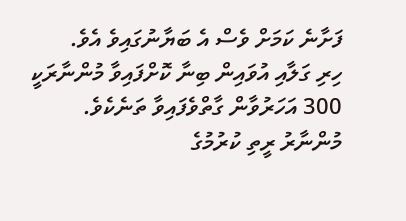ފަށާނެ ކަމަށް ވެސް އެ ބަޔާނުގައިވެ އެވެ.
ހިރި ގަލާއި އުވައިން ބިނާ ކޮށްފައިވާ މުންނާރަކީ 300 އަހަރުވާން ގާތްވެފައިވާ ތަނެކެވެ.
މުންނާރު ރީތި ކުރުމުގެ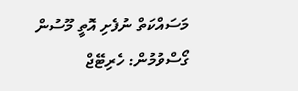މަސައްކަތް ނުފެށި އޮތީ މޫސުން ގޯސްވުމުން: ހެރިޓޭޖް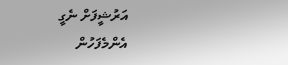އަރުޝީފަށް ނެގީ
އެންމެފަހުން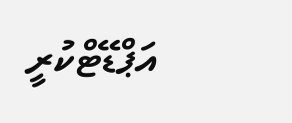އަޕްޑޭޓްކުރީ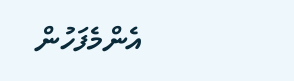އެންމެފަހުން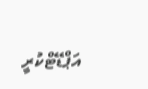އަޕްޑޭޓްކުރީ